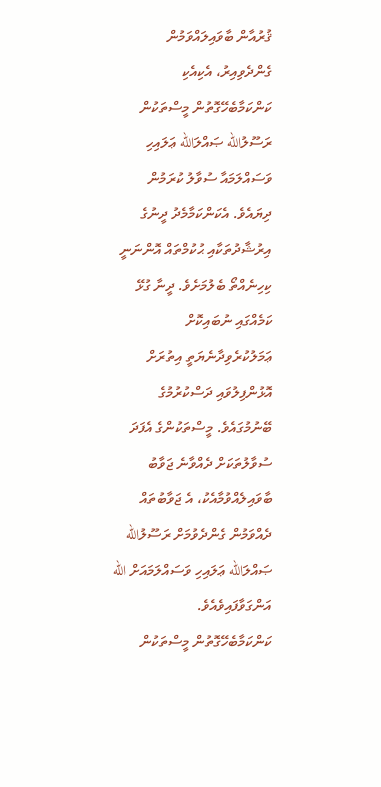ޤުރުއާން ބާވައިލައްވަމުން ގެންދެވިއިރު، އެކިއެކި ކަންކަމާބެހޭގޮތުން މީސްތަކުން ރަސޫލުالله ޞައްލަالله ޢަލައިހި ވަސައްލަމައާ ސުވާލު ކުރަމުން ދިޔައެވެ. އެކަންކަމާމެދު ދީނުގެ އިރުޝާދުތަކާއި ޙުކުމްތައް އޮންނަނީ ކިހިނެއްތޯ ބެލުމަށެވެ. ދީނާ ގުޅޭ ކަމެއްގައި ނުބައިކޮށް ޢަމަލުކުރެވިދާނެޔަތީ އިތުރަށް އޮޅުންފިލުވައި ދަސްކުރުމުގެ ބޭނުމުގައެވެ. މީސްތަކުންގެ އެފަދަ ސުވާލުތަކަށް ދެއްވާނެ ޖަވާބު ބާވައިލެއްވުމާއެކު، އެ ޖަވާބުތައް ދެއްވަމުން ގެންދެވުމަށް ރަސޫލުالله ޞައްލަالله ޢަލައިހި ވަސައްލަމައަށް الله އަންގަވާފައިވެއެވެ.
ކަންކަމާބެހޭގޮތުން މީސްތަކުން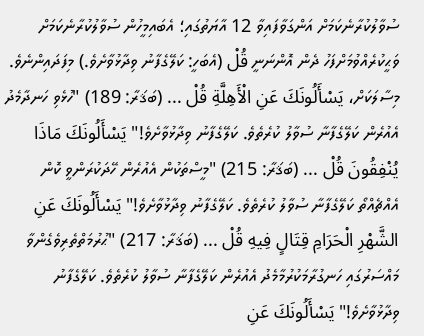ސުވާލުކުރާނެކަމަށް އަންގަވާފައިވާ 12 އާޔަތުގައި؛ އެބައިމީހުން ސުވާލުކުރާނެކަމަށް ވަޙީކުރެއްވުމަށްފަހު ދެން އޮންނަނީ قُلْ (އެބަހީ: ކަލޭގެފާނު ވިދާޅުވާށެވެ.) މިފަދައިންނެވެ. މިސާލަކަށް، يَسْأَلُونَكَ عَنِ الْأَهِلَّةِ قُلْ ... (ބަޤަރާ: 189) "ހުޅެވި ހަނދާމެދު އެއުރެން ކަލޭގެފާނާ ސުވާލު ކުރެތެވެ. ކަލޭގެފާނު ވިދާޅުވާށެވެ!" يَسْأَلُونَكَ مَاذَا يُنْفِقُونَ قُلْ ... (ބަޤަރާ: 215) "މީސްތަކުން އެއުރެން ހޭދަކުރަންވީ ކޮން އެއްޗެއްތޯ ކަލޭގެފާނާ ސުވާލު ކުރެތެވެ. ކަލޭގެފާނު ވިދާޅުވާށެވެ!" يَسْأَلُونَكَ عَنِ الشَّهْرِ الْحَرَامِ قِتَالٍ فِيهِ قُلْ ... (ބަޤަރާ: 217) "ޙުރުމަތްތެރިވެގެންވާ މައްސަރުގައި ހަނގުރާމަކުރުމާމެދު އެއުރެން ކަލޭގެފާނާ ސުވާލު ކުރެތެވެ. ކަލޭގެފާނު ވިދާޅުވާށެވެ!" يَسْأَلُونَكَ عَنِ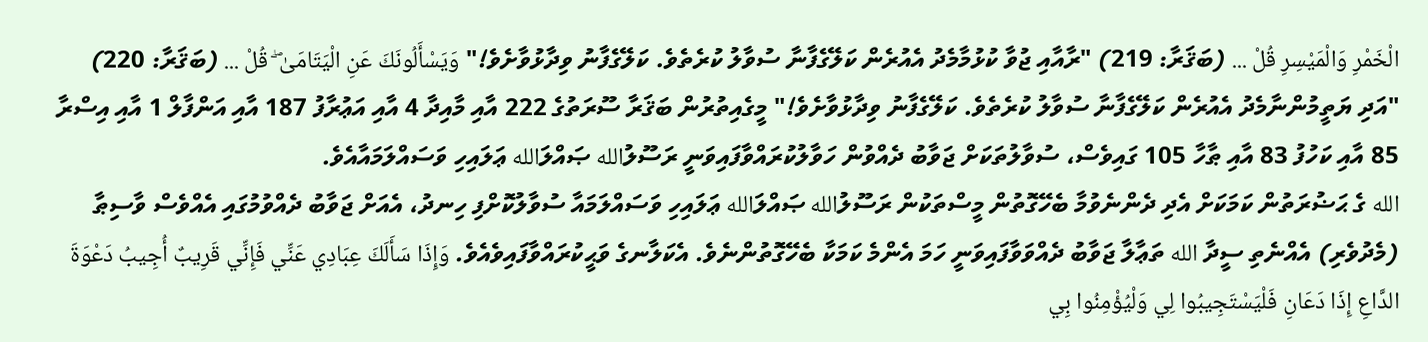الْخَمْرِ وَالْمَيْسِرِ قُلْ ... (ބަޤަރާ: 219) "ރާއާއި ޖުވާ ކުޅުމާމެދު އެއުރެން ކަލޭގެފާނާ ސުވާލު ކުރެތެވެ. ކަލޭގެފާނު ވިދާޅުވާށެވެ!" وَيَسْأَلُونَكَ عَنِ الْيَتَامَىٰ ۖ قُلْ ... (ބަޤަރާ: 220) "އަދި ޔަތީމުންނާމެދު އެއުރެން ކަލޭގެފާނާ ސުވާލު ކުރެތެވެ. ކަލޭގެފާނު ވިދާޅުވާށެވެ!" މީގެއިތުރުން ބަޤަރާ ސޫރަތުގެ 222 އާއި މާއިދާ 4 އާއި އަޢުރާފު 187 އާއި އަންފާލް 1 އާއި އިސްރާ 85 އާއި ކަހުފު 83 އާއި ޠާހާ 105 ގައިވެސް، ސުވާލުތަކަށް ޖަވާބު ދެއްވުން ހަވާލުކުރައްވާފައިވަނީ ރަސޫލުالله ޞައްލަالله ޢަލައިހި ވަސައްލަމައާއެވެ.
الله ގެ ޙަޟުރަތުން ކަމަކަށް އެދި ދެންނެވުމާ ބެހޭގޮތުން މީސްތަކުން ރަސޫލުالله ޞައްލަالله ޢަލައިހި ވަސައްލަމައާ ސުވާލުކޮށްފި ހިނދު، އެއަށް ޖަވާބު ދެއްވުމުގައި އެއްވެސް ވާސިޠާ (މެދުވެރި) އެއްނެތި ސީދާ الله ތަޢާލާ ޖަވާބު ދެއްވަވާފައިވަނީ ހަމަ އެންމެ ކަމަކާ ބެހޭގޮތުންނެވެ. އެކަލާނގެ ވަޙީކުރައްވާފައިވެއެވެ. وَإِذَا سَأَلَكَ عِبَادِي عَنِّي فَإِنِّي قَرِيبٌ أُجِيبُ دَعْوَةَ الدَّاعِ إِذَا دَعَانِ فَلْيَسْتَجِيبُوا لِي وَلْيُؤْمِنُوا بِي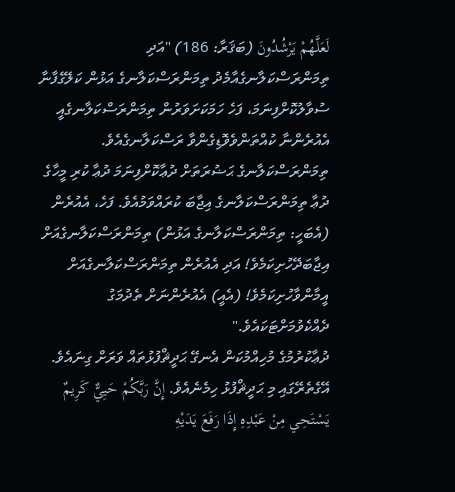لَعَلَّهُمْ يَرْشُدُونَ (ބަޤަރާ: 186) "އަދި ތިމަންރަސްކަލާނގެއާމެދު ތިމަންރަސްކަލާނގެ އަޅުން ކަލޭގެފާނާ ސުވާލުކޮށްފިނަމަ، ފަހެ ހަމަކަށަވަރުން ތިމަންރަސްކަލާނގެއީ އެއުރެންނާ ކުއްތަންވެވޮޑިގެންވާ ރަސްކަލާނގެއެވެ. ތިމަންރަސްކަލާނގެ ޙަޟުރަތަށް ދުޢާކޮށްފިނަމަ ދުޢާ ކުރި މީހާގެ ދުޢާ ތިމަންރަސްކަލާނގެ އިޖާބަ ކުރައްވަމުއެވެ. ފަހެ، އެއުރެން (އެބަހީ: ތިމަންރަސްކަލާނގެ އަޅުން) ތިމަންރަސްކަލާނގެއަށް އިޖާބަދޭހުށިކަމެވެ! އަދި އެއުރެން ތިމަންރަސްކަލާނގެއަށް އީމާންވާހުށިކަމެވެ! (އެއީ) އެއުރެންނަށް ތެދުމަގު ދެއްކެވުމަށްޓަކައެވެ."
ދުޢާކުރުމުގެ މުހިއްމުކަން އެނގޭ ޙަދީޘްފުޅުތައް ވަރަށް ގިނައެވެ. އޭގެތެރޭގައި މި ޙަދީޘްފުޅު ހިމެނެއެވެ. إِنَّ رَبَّكُمْ حَيِيٌّ كَرِيمٌ يَسْتَحِي مِنْ عَبْدِهِ إِذَا رَفَعَ يَدَيْهِ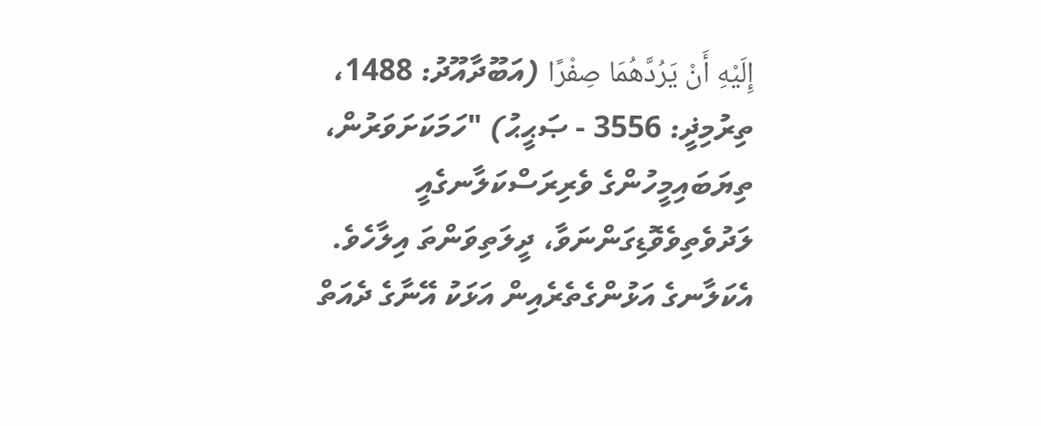إِلَيْهِ أَنْ يَرُدَّهُمَا صِفْرًا (އަބޫދާއޫދު: 1488، ތިރުމިޛީ: 3556 - ޞަޙީޙު) "ހަމަކަށަވަރުން، ތިޔަބައިމީހުންގެ ވެރިރަސްކަލާނގެއީ ލަދުވެތިވެވޮޑިގަންނަވާ، ދީލަތިވަންތަ އިލާހެވެ. އެކަލާނގެ އަޅުންގެތެރެއިން އަޅަކު އޭނާގެ ދެއަތް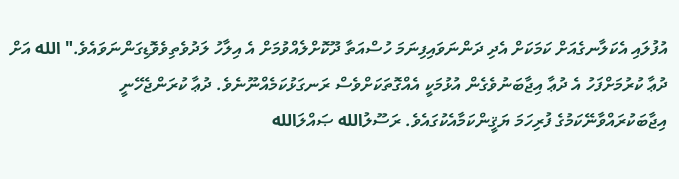އުފުލައި އެކަލާނގެއަށް ކަމަކަށް އެދި ދަންނަވައިފިނަމަ ހުސްއަތާ ދޫކޮށްލެއްވުމަށް އެ އިލާހު ލަދުވެތިވެވޮޑިގަންނަވައެވެ." الله އަށް ދުޢާ ކުރުމަށްފަހު އެ ދުޢާ އިޖާބަނުވެގެން އުޅުމަކީ އެއްގޮތަކަށްވެސް ރަނގަޅުކަމެއްނޫނެވެ. ދުޢާ ކުރަންޖެހޭނީ އިޖާބަކުރައްވާނޭކަމުގެ ފުރިހަމަ ޔަޤީންކަމާއެކުގައެވެ. ރަސޫލުالله ޞައްލަالله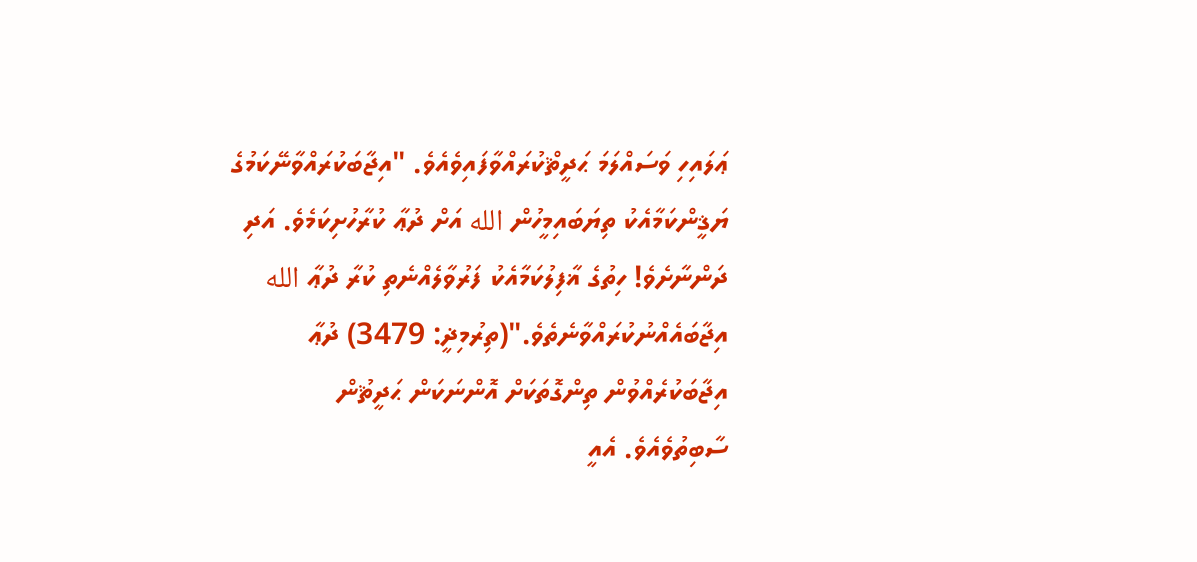ޢަލައިހި ވަސައްލަމަ ޙަދީޘްކުރައްވާފައިވެއެވެ. "އިޖާބަކުރައްވާނޭކަމުގެ ޔަޤީންކަމާއެކު ތިޔަބައިމީހުން الله އަށް ދުޢާ ކުރާހުށިކަމެވެ. އަދި ދަންނާށެވެ! ހިތުގެ ޣާފިލުކަމާއެކު ފަރުވާލެއްނެތި ކުރާ ދުޢާ الله އިޖާބައެއްނުކުރައްވާނެތެވެ."(ތިރުމިޛީ: 3479) ދުޢާ އިޖާބަކުރެއްވުން ތިންގޮތަކަށް އޮންނަކަން ޙަދީޘުން ސާބިތުވެއެވެ. އެއީ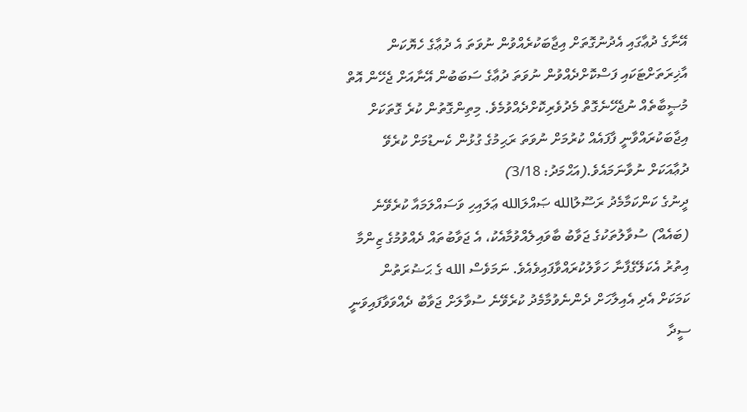އޭނާގެ ދުޢާގައި އެދުނުގޮތަށް އިޖާބަކުރެއްވުން ނުވަތަ އެ ދުޢާގެ ހެޔޮކަން އާޚިރަތަށްޓަކައި ފަސްކޮށްދެއްވުން ނުވަތަ ދުޢާގެ ސަބަބުން އޭނާއަށް ޖެހޭން އޮތް މުޞީބާތެއް ނުޖެހޭނެގޮތް މެދުވެރިކޮށްދެއްވުމެވެ. މިތިންގޮތުން ކުރެ ގޮތަކަށް އިޖާބަކުރައްވާނީ ފާފައެއް ކުރުމަށް ނުވަތަ ރަޙިމުގެ ގުޅުން ކެނޑުމަށް ކުރެވޭ ދުޢާއަކަށް ނުވާނަމައެވެ.(އަޙްމަދު: 3/18)
ދީނުގެ ކަންކަމާމެދު ރަސޫލުالله ޞައްލަالله ޢަލައިހި ވަސައްލަމައާ ކުރެވޭނެ (ބައެއް) ސުވާލުތަކުގެ ޖަވާބު ބާވައިލެއްވުމާއެކު، އެ ޖަވާބުތައް ދެއްވުމުގެ ޒިންމާ އިތުރު އެކަލޭގެފާނާ ހަވާލުކުރައްވާފައިވެއެވެ. ނަމަވެސް الله ގެ ޙަޟުރަތުން ކަމަކަށް އެދި އެއިލާހަށް ދެންނެވުމާމެދު ކުރެވޭނެ ސުވާލަށް ޖަވާބު ދެއްވަވާފައިވަނީ ސީދާ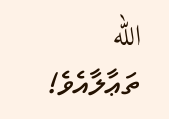الله ތަޢާލާއެވެ!